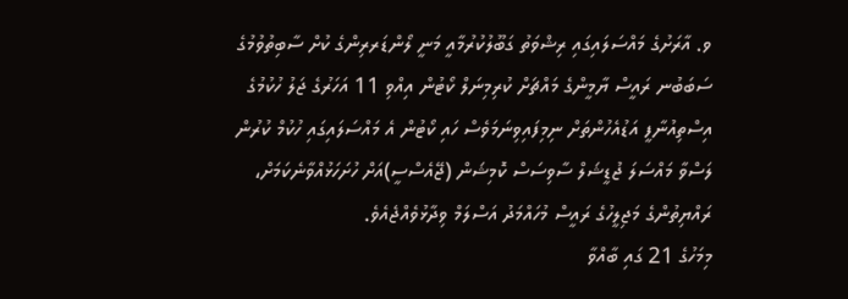ވ. އާރަށުގެ މައްސަލައިގައި ރިޝްވަތު ގަބޫލުކުރުމާއީ މަނީ ލޯންޑަރރިންގެ ކުށް ސާބިތުވުމުގެ ސަބަބުނ ރައީސް ޔާމީންގެ މައްޗަށް ކުރިމިނަލް ކޯޓުން އިއްވި 11 އަހަރުގެ ޖަލު ހުކުމުގެ އިސްތިއުނާފީ އަޑުއެހުންތަށް ނިމިފައިވިނަމަވެސް ހައި ކޯޓުން އެ މައްސަލައިގައި ހުކުމް ކުރުން ލަސްވާ މައްސަލަ ޖުޑީޝަލް ސާވިސަސް ކޮމިޝަން (ޖޭއެސްސީ)އަށް ހުށަހަޅުއްވާނެކަމަށް، ރައްޔިތުންގެ މަޖިލީހުގެ ރައީސް މުހައްމަދު އަސްލަމް ވިދާޅުވެއްޖެއެވެ.
މިމަހުގެ 21 ގައި ބާއްވާ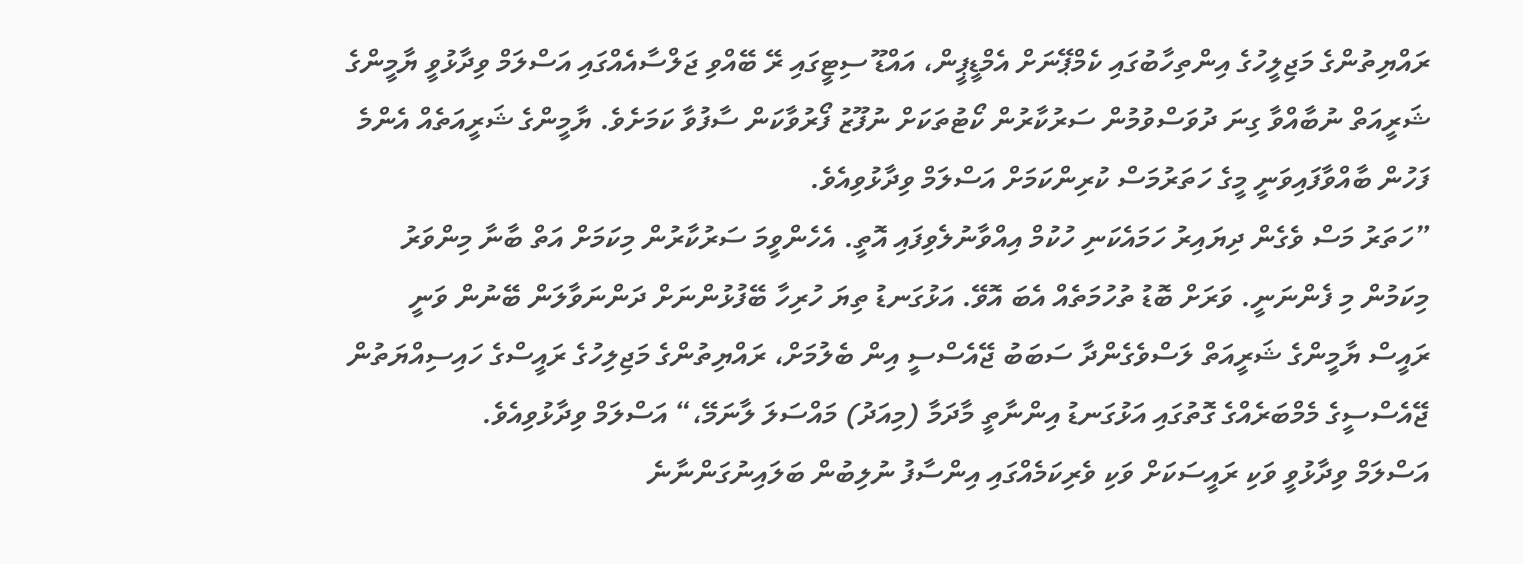ރައްޔިތުންގެ މަޖިލީހުގެ އިންތިހާބުގައި ކެމްޕޭނަށް އެމްޑީޕީން، އައްޑޫ ސިޓީގައި ރޭ ބޭއްވި ޖަލްސާއެއްގައި އަސްލަމް ވިދާޅުވީ ޔާމީންގެ ޝަރީއަތް ނުބާއްވާ ގިނަ ދުވަސްވުމުން ސަރުކާރުން ކޯޓުތަކަށް ނުފޫޒު ފޯރުވާކަން ސާފުވާ ކަމަށެވެ. ޔާމީންގެ ޝަރީއަތެއް އެންމެ ފަހުން ބާއްވާފައިވަނީ މީގެ ހަތަރުމަސް ކުރިންކަމަށް އަސްލަމް ވިދާޅުވިއެވެ.
”ހަތަރު މަސް ވެގެން ދިޔައިރު ހަމައެކަނި ހުކުމް އިއްވާނުލެވިފައި އޮތީ. އެހެންވީމަ ސަރުކާރުން މިކަމަށް އަތް ބާނާ މިންވަރު މިކަމުން މި ފެންނަނީ. ވަރަށް ބޮޑު ތުހުމަތެއް އެބަ އޮވޭ. އަޅުގަނޑު ތިޔަ ހުރިހާ ބޭފުޅުންނަށް ދަންނަވާލަން ބޭނުން ވަނީ ރައީސް ޔާމީންގެ ޝަރީއަތް ލަސްވެގެންދާ ސަބަބު ޖޭއެސްސީ އިން ބެލުމަށް، ރައްޔިތުންގެ މަޖިލިހުގެ ރައީސްގެ ހައިސިއްޔަތުން ޖޭއެސްސީގެ މެމްބަރެއްގެ ގޮތުގައި އަޅުގަނޑު އިންނާތީ މާދަމާ (މިއަދު) މައްސަލަ ލާނަމޭ،“ އަސްލަމް ވިދާޅުވިއެވެ.
އަސްލަމް ވިދާޅުވީ ވަކި ރައީސަކަށް ވަކި ވެރިކަމެއްގައި އިންސާފު ނުލިބުން ބަލައިނުގަންނާނެ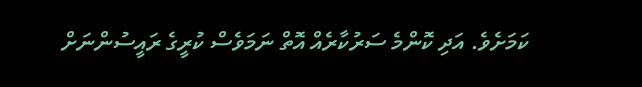ކަމަށެވެ. އަދި ކޮންމެ ސަރުކާރެއް އޮތް ނަމަވެސް ކުރީގެ ރައީސުންނަށް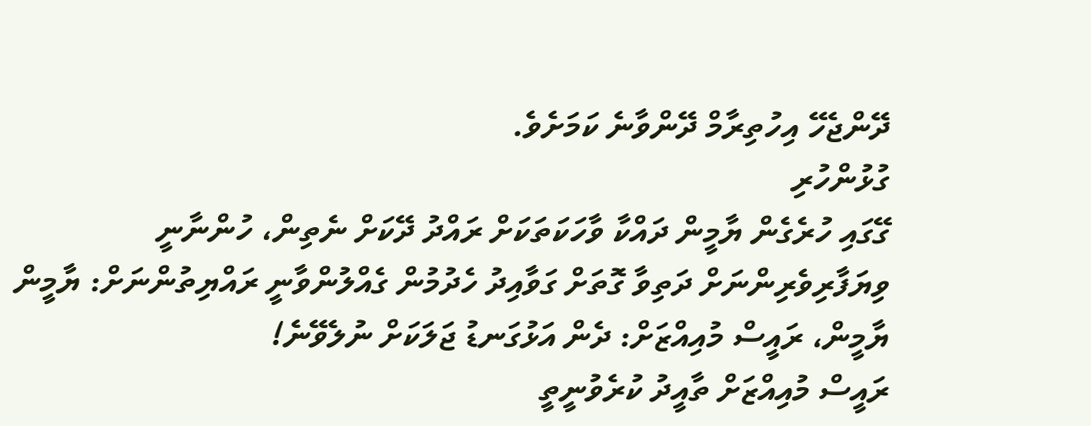ދޭންޖެހޭ އިހުތިރާމް ދޭންވާނެ ކަމަށެވެ.
ގުޅުންހުރި
ގޭގައި ހުރެގެން ޔާމީން ދައްކާ ވާހަކަތަކަށް ރައްދު ދޭކަށް ނެތިން، ހުންނާނީ
ވިޔަފާރިވެރިންނަށް ދަތިވާ ގޮތަށް ގަވާއިދު ހެދުމުން ގެއްލުންވާނީ ރައްޔިތުންނަށް: ޔާމީން
ޔާމީން، ރައީސް މުއިއްޒަށް: ދެން އަޅުގަނޑު ޖަލަކަށް ނުލެވޭނެ!
ރައީސް މުއިއްޒަށް ތާއީދު ކުރެވުނީތީ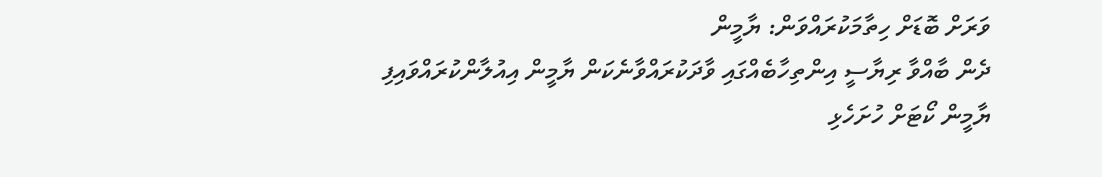ވަރަށް ބޮޑަށް ހިތާމަކުރައްވަން: ޔާމީން
ދެން ބާއްވާ ރިޔާސީ އިންތިހާބެއްގައި ވާދަކުރައްވާނެކަން ޔާމީން އިއުލާންކުރައްވައިފި
ޔާމީން ކޯޓަށް ހުށަހެޅި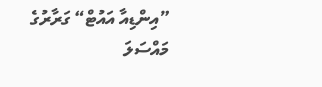”އިންޑިއާ އައުޓް“ ގަރާރުގެ މައްސަލަ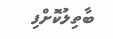ބާތިލުކޮށްފި